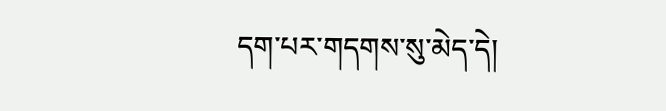དག་པར་གདགས་སུ་མེད་དེ།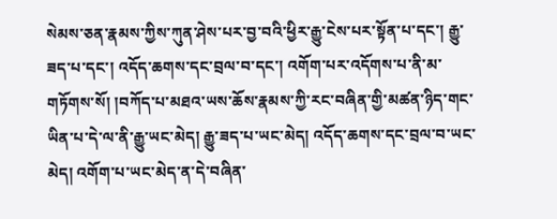སེམས་ཅན་རྣམས་ཀྱིས་ཀུན་ཤེས་པར་བྱ་བའི་ཕྱིར་རྒྱུ་ངེས་པར་སྟོན་པ་དང་། རྒྱུ་ཟད་པ་དང་། འདོད་ཆགས་དང་བྲལ་བ་དང་། འགོག་པར་འདོགས་པ་ནི་མ་གཏོགས་སོ། །བཀོད་པ་མཐའ་ཡས་ཆོས་རྣམས་ཀྱི་རང་བཞིན་གྱི་མཚན་ཉིད་གང་ཡིན་པ་དེ་ལ་ནི་རྒྱུ་ཡང་མེད། རྒྱུ་ཟད་པ་ཡང་མེད། འདོད་ཆགས་དང་བྲལ་བ་ཡང་མེད། འགོག་པ་ཡང་མེད་ན་དེ་བཞིན་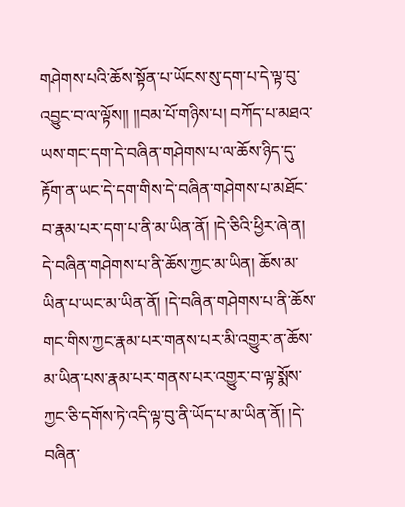གཤེགས་པའི་ཆོས་སྟོན་པ་ཡོངས་སུ་དག་པ་དེ་ལྟ་བུ་འབྱུང་བ་ལ་ལྟོས།། །།བམ་པོ་གཉིས་པ། བཀོད་པ་མཐའ་ཡས་གང་དག་དེ་བཞིན་གཤེགས་པ་ལ་ཆོས་ཉིད་དུ་རྟོག་ན་ཡང་དེ་དག་གིས་དེ་བཞིན་གཤེགས་པ་མཐོང་བ་རྣམ་པར་དག་པ་ནི་མ་ཡིན་ནོ། །དེ་ཅིའི་ཕྱིར་ཞེ་ན། དེ་བཞིན་གཤེགས་པ་ནི་ཆོས་ཀྱང་མ་ཡིན། ཆོས་མ་ཡིན་པ་ཡང་མ་ཡིན་ནོ། །དེ་བཞིན་གཤེགས་པ་ནི་ཆོས་གང་གིས་ཀྱང་རྣམ་པར་གནས་པར་མི་འགྱུར་ན་ཆོས་མ་ཡིན་པས་རྣམ་པར་གནས་པར་འགྱུར་བ་ལྟ་སྨོས་ཀྱང་ཅི་དགོས་ཏེ་འདི་ལྟ་བུ་ནི་ཡོད་པ་མ་ཡིན་ནོ། །དེ་བཞིན་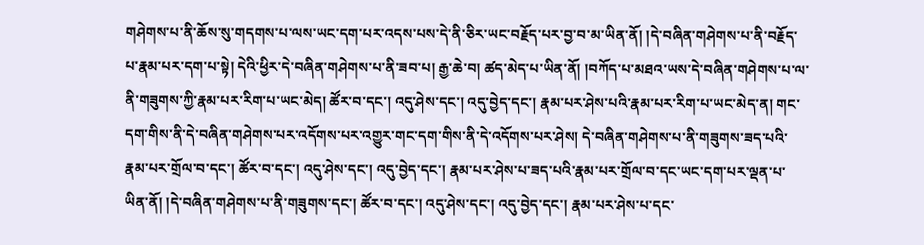གཤེགས་པ་ནི་ཆོས་སུ་གདགས་པ་ལས་ཡང་དག་པར་འདས་པས་དེ་ནི་ཅིར་ཡང་བརྗོད་པར་བྱ་བ་མ་ཡིན་ནོ། །དེ་བཞིན་གཤེགས་པ་ནི་བརྗོད་པ་རྣམ་པར་དག་པ་སྟེ། དེའི་ཕྱིར་དེ་བཞིན་གཤེགས་པ་ནི་ཟབ་པ། རྒྱ་ཆེ་བ། ཚད་མེད་པ་ཡིན་ནོ། །བཀོད་པ་མཐའ་ཡས་དེ་བཞིན་གཤེགས་པ་ལ་ནི་གཟུགས་ཀྱི་རྣམ་པར་རིག་པ་ཡང་མེད། ཚོར་བ་དང་། འདུ་ཤེས་དང་། འདུ་བྱེད་དང་། རྣམ་པར་ཤེས་པའི་རྣམ་པར་རིག་པ་ཡང་མེད་ན། གང་དག་གིས་ནི་དེ་བཞིན་གཤེགས་པར་འདོགས་པར་འགྱུར་གང་དག་གིས་ནི་དེ་འདོགས་པར་ཤེས། དེ་བཞིན་གཤེགས་པ་ནི་གཟུགས་ཟད་པའི་རྣམ་པར་གྲོལ་བ་དང་། ཚོར་བ་དང་། འདུ་ཤེས་དང་། འདུ་བྱེད་དང་། རྣམ་པར་ཤེས་པ་ཟད་པའི་རྣམ་པར་གྲོལ་བ་དང་ཡང་དག་པར་ལྡན་པ་ཡིན་ནོ། །དེ་བཞིན་གཤེགས་པ་ནི་གཟུགས་དང་། ཚོར་བ་དང་། འདུ་ཤེས་དང་། འདུ་བྱེད་དང་། རྣམ་པར་ཤེས་པ་དང་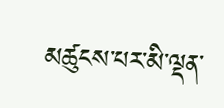མཚུངས་པར་མི་ལྡན་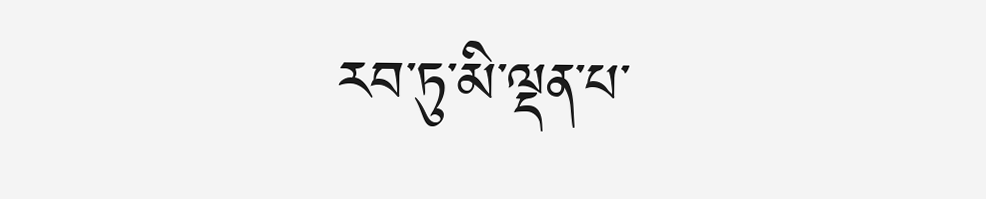རབ་ཏུ་མི་ལྡན་པ་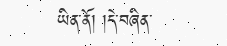ཡིན་ནོ། །དེ་བཞིན་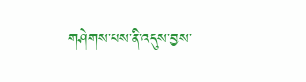གཤེགས་པས་ནི་འདུས་བྱས་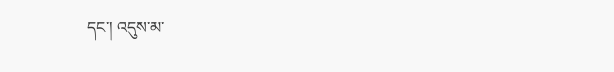དང་། འདུས་མ་